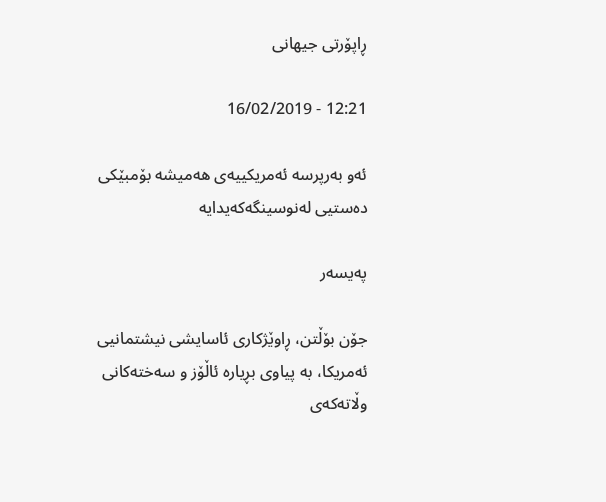ڕاپۆرتی جیهانی

12:21 - 16/02/2019

ئه‌و به‌رپرسه‌ ئه‌مریكییه‌ى هه‌میشه‌ بۆمبێكى ده‌ستیى له‌نوسینگه‌كه‌یدایه‌‌

پەیسەر

جۆن بۆڵتن، ڕاوێژكاری ئاسایشی نیشتمانیی ئه‌مریكا، به‌ پیاوی بڕیاره‌ ئاڵۆز‌ و سه‌خته‌كانی وڵاته‌كه‌ی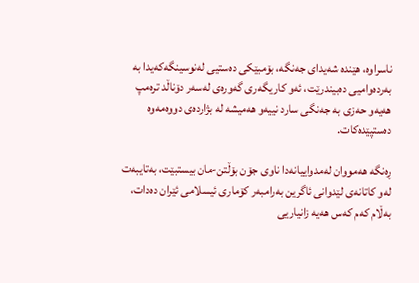ناسراوه‌، هێنده‌ شه‌یدای جه‌نگه‌، بۆمبێكی ده‌ستیی له‌نوسینگه‌كه‌یدا به‌ به‌رده‌وامیی ده‌بیندرێت، ئەو کاریگەری گەورەی لەسەر دۆناڵد ترەمپ هەیەو حەزی بە جەنگی سارد نییەو هەمیشە لە بژاردەی دووەمەوە دەستپێدەکات.

ڕه‌نگه‌ هه‌مووان له‌مدواییانه‌دا ناوی جۆن بۆڵتن-مان بیستبێت، به‌تایبه‌ت له‌و كاتانه‌ی لێدوانی ئاگرین به‌رامبه‌ر كۆماری ئیسلامی ئێران ده‌دات، به‌ڵام كه‌م كه‌س هه‌یه‌ زانیاریی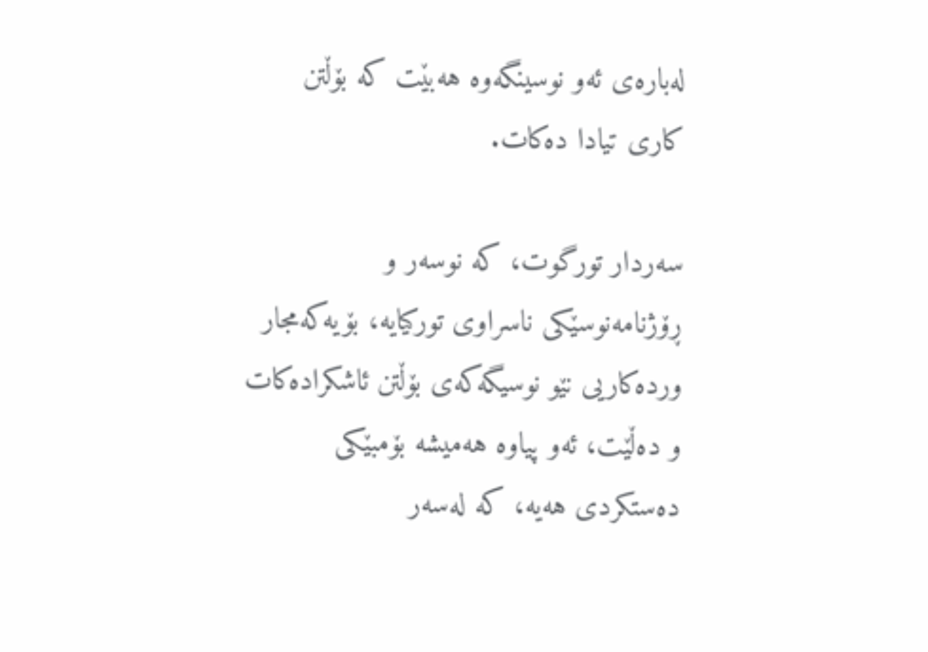له‌باره‌ی ئه‌و نوسینگه‌وه‌ هه‌بێت كه‌ بۆڵتن كاری تیادا ده‌كات.

سه‌ردار تورگوت، كه‌ نوسه‌ر و ڕۆژنامه‌نوسێكی ناسراوی توركیایه‌، بۆیه‌كه‌مجار ورده‌كاریی نێو نوسیگه‌كه‌ی بۆڵتن ئاشكراده‌كات‌ و ده‌ڵێت، ئه‌و پیاوه‌ هه‌میشه‌ بۆمبێكی ده‌ستكردی هه‌یه‌، كه‌ له‌سه‌ر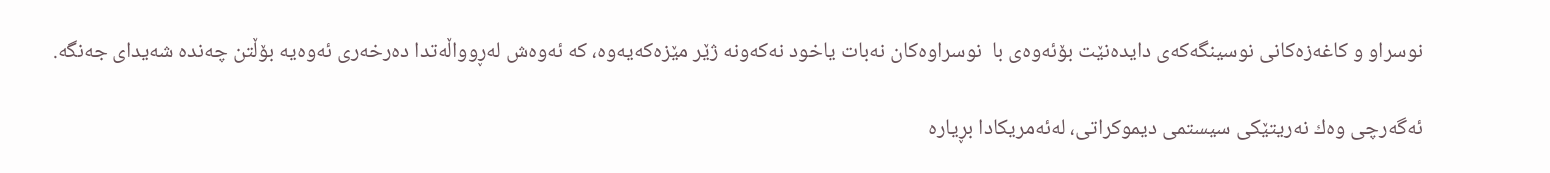نوسراو و كاغه‌زه‌كانی نوسینگه‌كه‌ی دایده‌نێت بۆئه‌وه‌ی با  نوسراوه‌كان نه‌بات یاخود نه‌كه‌ونه‌ ژێر مێزه‌كه‌یه‌وه‌، كه‌ ئه‌وه‌ش له‌ڕوواڵه‌تدا ده‌رخه‌ری ئه‌وه‌یه‌ بۆڵتن چه‌نده‌ شه‌یدای جه‌نگه‌.

ئه‌گه‌رچی وه‌ك نه‌ریتێكی سیستمی دیموكراتی، له‌ئه‌مریكادا بڕیاره‌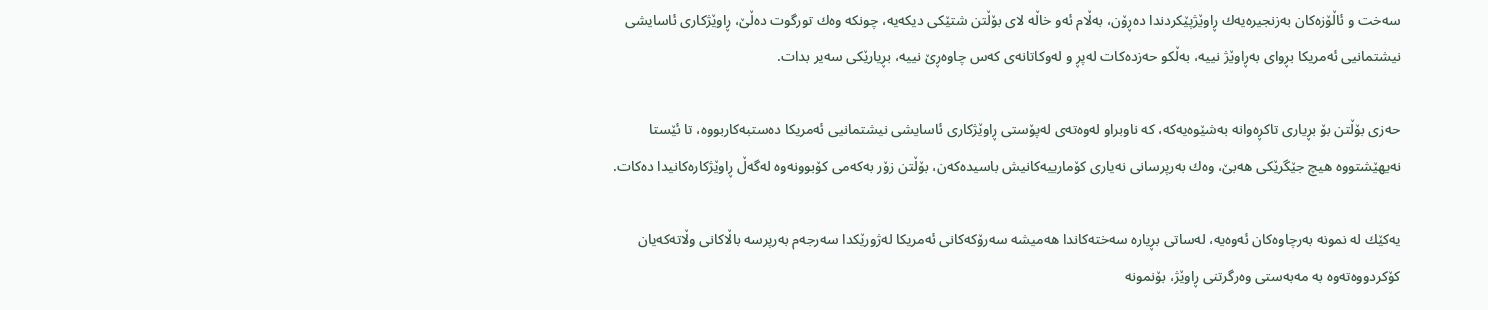سه‌خت ‌و ئاڵۆزه‌كان به‌زنجیره‌یه‌ك ڕاوێژپێكردندا ده‌ڕۆن، به‌ڵام ئه‌و خاڵه‌ لای بۆڵتن شتێكی دیكه‌یه‌، چونكه‌ وه‌ك تورگوت ده‌ڵێ، ڕاوێژكاری ئاسایشی نیشتمانیی ئه‌مریكا بڕوای به‌ڕاوێژ نییه‌، به‌ڵكو حه‌زده‌كات له‌پڕ و له‌وكاتانه‌ی كه‌س چاوه‌ڕێ نییه‌، بڕیارێكی سه‌یر بدات.

حه‌زی بۆڵتن بۆ بڕیاری تاكڕه‌وانه‌ به‌شێوه‌یه‌كه‌، كه‌ ناوبراو له‌وه‌ته‌ی له‌پۆستی ڕاوێژكاری ئاسایشی نیشتمانیی ئه‌مریكا ده‌ستبه‌كاربووه‌، تا ئێستا نه‌یهێشتووه‌ هیچ جێگرێكی هه‌بێ، وه‌ك به‌رپرسانی نه‌یاری كۆمارییه‌كانیش باسیده‌كه‌ن، بۆڵتن زۆر به‌كه‌می كۆبوونه‌وه‌ له‌گه‌ڵ ڕاوێژكاره‌كانیدا ده‌كات.

یه‌كێك له‌ نمونه‌ به‌رچاوه‌كان ئه‌وه‌یه‌، له‌ساتی بڕیاره‌ سه‌خته‌كاندا هه‌میشه‌ سه‌رۆكه‌كانی ئه‌مریكا له‌ژورێكدا سه‌رجه‌م به‌رپرسه‌ باڵاكانی وڵاته‌كه‌یان كۆكردووه‌ته‌وه‌ به‌ مه‌به‌ستی وه‌رگرتنی ڕاوێژ، بۆنمونه‌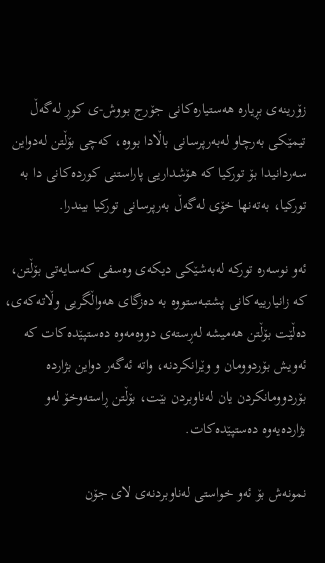زۆرینه‌ی بڕیاره‌ هه‌ستیاره‌كانی جۆرج بووش-ی كوڕ له‌گه‌ڵ تیمێكی به‌رچاو له‌به‌رپرسانی باڵادا بووه‌، كه‌چی بۆڵتن له‌دواین سه‌ردانیدا بۆ توركیا كه‌ هۆشداریی پاراستنی كورده‌كانی دا به‌ توركیا، به‌ته‌نها خۆی له‌گه‌ڵ به‌رپرسانی توركیا بیندرا.

ئه‌و نوسه‌ره‌ توركه‌ له‌به‌شێكی دیكه‌ی وه‌سفی كه‌سایه‌تی بۆڵتن، كه‌ زانیارییه‌كانی پشتبه‌ستووه‌ به‌ ده‌زگای هه‌واڵگریی وڵاته‌كه‌ی، ده‌ڵێت بۆڵتن هه‌میشه‌ له‌ڕسته‌ی دووه‌مه‌وه‌ ده‌ستپێده‌كات كه‌ ئه‌ویش بۆردوومان‌ و وێرانكردنه‌، واته‌ ئه‌گه‌ر دواین بژارده‌ بۆردوومانكردن یان له‌ناوبردن بێت، بۆڵتن ڕاسته‌وخۆ له‌و بژارده‌یه‌وه‌ ده‌ستپێده‌كات.

نمونه‌ش بۆ ئه‌و خواستی له‌ناوبردنه‌ی لای جۆن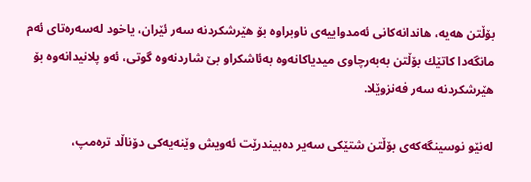بۆڵتن هه‌یه‌، هاندانه‌كانی ئه‌مدواییه‌ی ناوبراوه‌ بۆ هێرشكردنه‌ سه‌ر ئێران، یاخود له‌سه‌ره‌تای ئه‌م مانگه‌دا كاتێك بۆڵتن به‌به‌رچاوی میدیاكانه‌وه‌ به‌ئاشكراو بێ شاردنه‌وه‌ گوتی، ئه‌و پلانیدانه‌وه‌ بۆ هێرشكردنه‌ سه‌ر فه‌نزوێلا.

له‌نێو نوسینگه‌كه‌ى بۆڵتن شتێكی سه‌یر ده‌بیندرێت ئه‌ویش وێنه‌یه‌كی دۆناڵد تره‌مپ،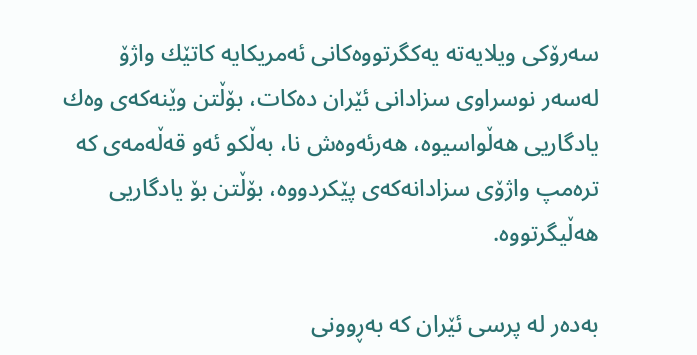سه‌رۆكی ویلایه‌ته‌ یه‌كگرتووه‌كانی ئه‌مریكایه‌ كاتێك واژۆ له‌سه‌ر نوسراوی سزادانی ئێران ده‌كات، بۆڵتن وێنه‌كه‌ی وه‌ك یادگاریی هه‌ڵواسیوه‌، هه‌رئه‌وه‌ش نا، به‌ڵكو ئه‌و قه‌ڵه‌مه‌ی كه‌ تره‌مپ واژۆی سزادانه‌كه‌ی پێكردووه‌، بۆڵتن بۆ یادگاریی هه‌ڵیگرتووه‌.

به‌ده‌ر له‌ پرسی ئێران كه‌ به‌ڕوونی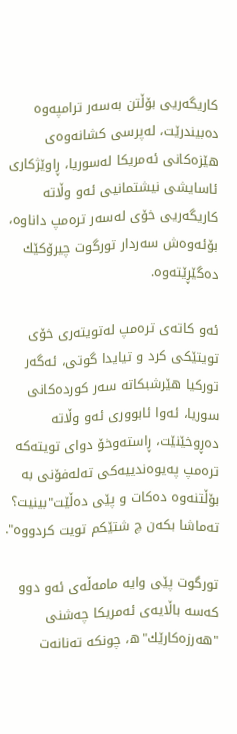كاریگه‌ریی بۆڵتن به‌سه‌ر ترامپه‌وه‌ ده‌بیندرێت، له‌پرسی كشانه‌وه‌ی هێزه‌كانی ئه‌مریكا له‌سوریا، ڕاوێژكاری ئاسایشی نیشتمانیی ئه‌و وڵاته‌ كاریگه‌ریی خۆی له‌سه‌ر تره‌مپ داناوه‌، بۆئه‌وه‌ش سه‌ردار تورگوت چیرۆكێك ده‌گێڕێته‌وه‌.

ئه‌و كاته‌ی تره‌مپ له‌تویته‌ری خۆی تویتێكی كرد و تیایدا گوتی، ئه‌گه‌ر توركیا هێرشبكاته‌ سه‌ر كورده‌كانی سوریا، ئه‌وا ئابووری ئه‌و وڵاته‌ ده‌ڕوخێنێت، ڕاسته‌وخۆ دوای تویته‌كه‌ تره‌مپ په‌یوه‌ندییه‌كی ته‌له‌فۆنی به‌ بۆڵتنه‌وه‌ ده‌كات‌ و پێی ده‌ڵێت"بینیت؟ ته‌ماشا بكه‌ن چ شتێكم تویت كردووه‌".

تورگوت پێی وایه‌ مامه‌ڵه‌ی ئه‌و دوو كه‌سه‌ باڵایه‌ی ئه‌مریكا چه‌شنی "هه‌رزه‌كارێك"ه‌، چونكه‌ ته‌نانه‌ت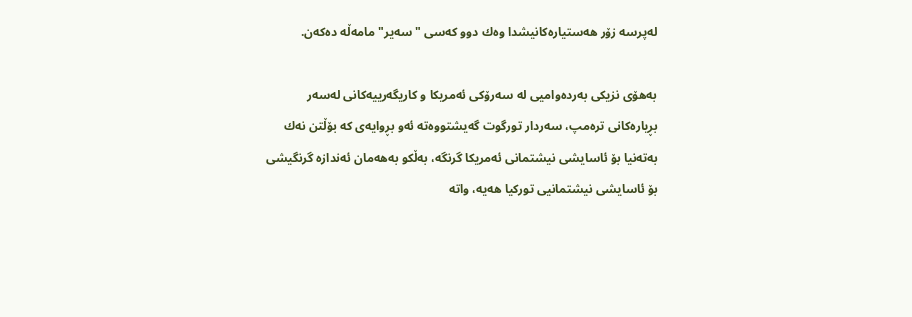له‌پرسه‌ زۆر هه‌ستیاره‌كانیشدا وه‌ك دوو كه‌سی "سه‌یر" مامه‌ڵه‌ ده‌كه‌ن.

به‌هۆی نزیكی به‌رده‌وامیی له‌ سه‌رۆكی ئه‌مریكا‌ و كاریگه‌رییه‌كانی له‌سه‌ر بڕیاره‌كانی تره‌مپ، سه‌ردار تورگوت گه‌یشتووه‌ته‌ ئه‌و بڕوایه‌ی كه‌ بۆڵتن نه‌ك به‌ته‌نیا بۆ ئاسایشی نیشتمانی ئه‌مریكا گرنگه‌، به‌ڵكو به‌هه‌مان ئه‌ندازه‌ گرنگیشی بۆ ئاسایشی نیشتمانیی توركیا هه‌یه‌، واته‌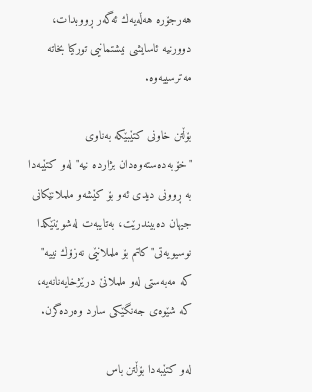هه‌رجۆره‌ هه‌ڵه‌یه‌ك ئه‌گه‌ر ڕووبدات، دوورنیه‌ ئاسایشی نیشتمانیی توركیا بخاته‌ مه‌ترسییه‌وه‌.

بۆڵتن خاونی كتێبێكه‌ به‌ناوی "خۆبه‌ده‌سته‌وه‌دان بژارده‌ نیه‌" له‌و كتێبه‌دا به‌ ڕوونی دیدی ئه‌و بۆ كێشه‌‌و ململانێكانی جیهان ده‌بیندرێت، به‌تایبه‌ت له‌شوێنێكدا نوسیویه‌تی"كاتم بۆ ململانێی نه‌زۆك نییه‌" كه‌ مه‌به‌ستی له‌و ململانێ درێژخایه‌نانه‌یه‌، كه‌ شێوه‌ی جه‌نگێكی سارد وه‌رده‌گرن.

له‌و كتێبه‌دا بۆڵتن باس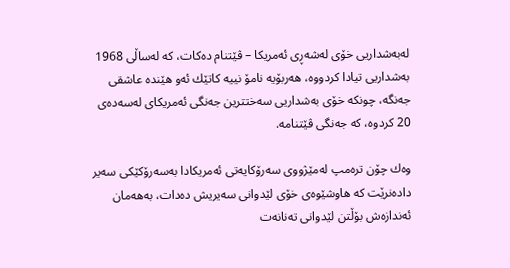له‌به‌شداریی خۆی له‌شه‌ڕی ئه‌مریكا – ڤێتنام ده‌كات، كه‌ له‌ساڵی 1968 به‌شداریی تیادا كردووه‌، هه‌ربۆیه‌ نامۆ نییه‌ كاتێك ئه‌و هێنده‌ عاشقی جه‌نگه‌، چونكه‌ خۆی به‌شداریی سه‌ختترین جه‌نگی ئه‌مریكاى له‌سه‌ده‌ی 20 كردوه‌، كه‌ جه‌نگی ڤێتنامه‌.

وه‌ك چۆن تره‌مپ له‌مێژووی سه‌رۆكایه‌تی ئه‌مریكادا به‌سه‌رۆكێكی سه‌یر داده‌نرێت كه‌ هاوشێوه‌ی خۆی لێدوانی سه‌یریش ده‌دات، به‌هه‌مان ئه‌ندازه‌ش بۆڵتن لێدوانی ته‌نانه‌ت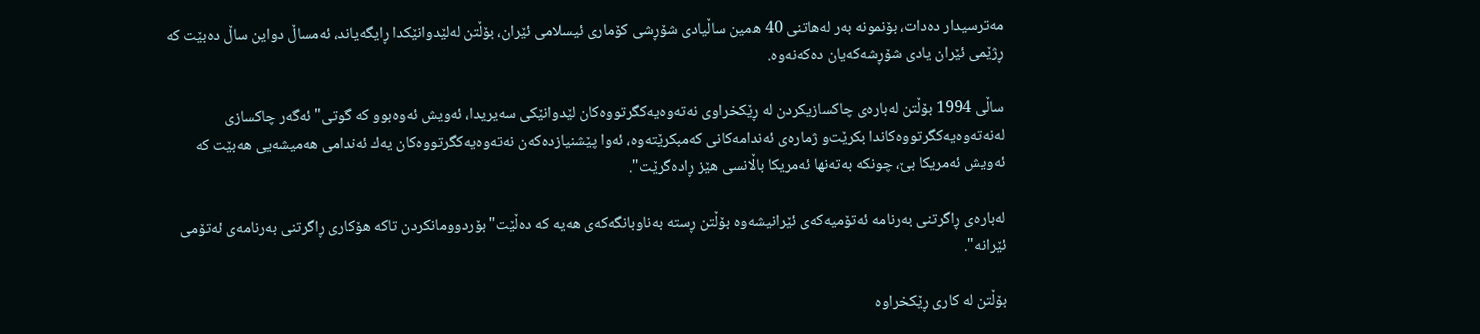مه‌ترسیدار ده‌دات، بۆنمونه به‌ر له‌هاتنی 40 ه‌مین ساڵیادی شۆڕشی كۆماری ئیسلامی ئێران، بۆڵتن له‌لێدوانێكدا ڕایگه‌یاند، ئه‌مساڵ دواین ساڵ ده‌بێت كه‌ ڕژێمی ئێران یادی شۆڕشه‌كه‌یان ده‌كه‌نه‌وه‌.

ساڵی 1994 بۆڵتن له‌باره‌ی چاكسازیكردن له‌ ڕێكخراوی نه‌ته‌وه‌یه‌كگرتووه‌كان لێدوانێكی سه‌یریدا، ئه‌ویش ئه‌وه‌بوو كه‌ گوتی"ئه‌گه‌ر چاكسازی له‌نه‌ته‌وه‌یه‌كگرتووه‌كاندا بكرێت‌و ژماره‌ی ئه‌ندامه‌كانی كه‌مبكرێته‌وه‌، ئه‌وا پێشنیازده‌كه‌ن نه‌ته‌وه‌یه‌كگرتووه‌كان یه‌ك ئه‌ندامی هه‌میشه‌یی هه‌بێت كه‌ ئه‌ویش ئه‌مریكا بێ، چونكه‌ به‌ته‌نها ئه‌مریكا باڵانسی هێز ڕاده‌گرێت".

له‌باره‌ی ڕاگرتنی به‌رنامه‌ ئه‌تۆمیه‌كه‌ی ئێرانیشه‌وه‌ بۆڵتن ڕسته‌ به‌ناوبانگه‌كه‌ی هه‌یه‌ كه‌ ده‌ڵێت"بۆردوومانكردن تاكه‌ هۆكاری ڕاگرتنی به‌رنامه‌ی ئه‌تۆمی ئێرانه‌".

بۆڵتن له‌ كاری ڕێكخراوه‌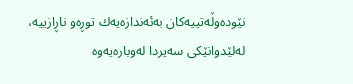نێوده‌وڵه‌تییه‌كان به‌ئه‌ندازه‌یه‌ك توڕه‌و ناڕازییه‌، له‌لێدوانێكی سه‌یردا له‌وباره‌یه‌وه‌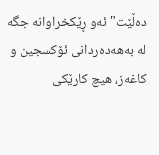ده‌ڵێت"ئه‌و ڕێكخراوانه‌ جگه‌ له‌ به‌هه‌ده‌ردانی ئۆكسجین‌ و كاغه‌ز، هیچ كارێكی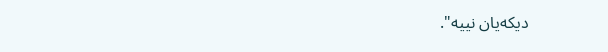دیكه‌یان نییه‌".